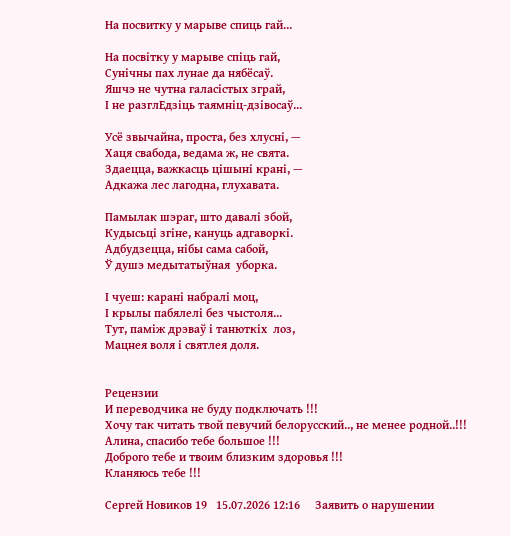На посвитку у марыве спиць гай...

На посвітку у марыве спіць гай,
Сунічны пах лунае да нябёсаў.
Яшчэ не чутна галасістых зграй,
І не разглЕдзіць таямніц-дзівосаў...

Усё звычайна, проста, без хлусні, —
Хаця свабода, ведама ж, не свята.
Здаецца, важкасць цішыні крані, —
Адкажа лес лагодна, глухавата.

Памылак шэраг, што давалі збой,
Кудысьці згіне, кануць адгаворкі.
Адбудзецца, нібы сама сабой,
Ў душэ медытатыўная  уборка.

І чуеш: карані набралі моц,
І крылы пабялелі без чыстоля...
Тут, паміж дрэваў і танюткіх  лоз,
Мацнея воля і святлея доля.


Рецензии
И переводчика не буду подключать !!!
Хочу так читать твой певучий белорусский.., не менее родной..!!!
Алина, спасибо тебе большое !!!
Доброго тебе и твоим близким здоровья !!!
Кланяюсь тебе !!!

Сергей Новиков 19   15.07.2026 12:16     Заявить о нарушении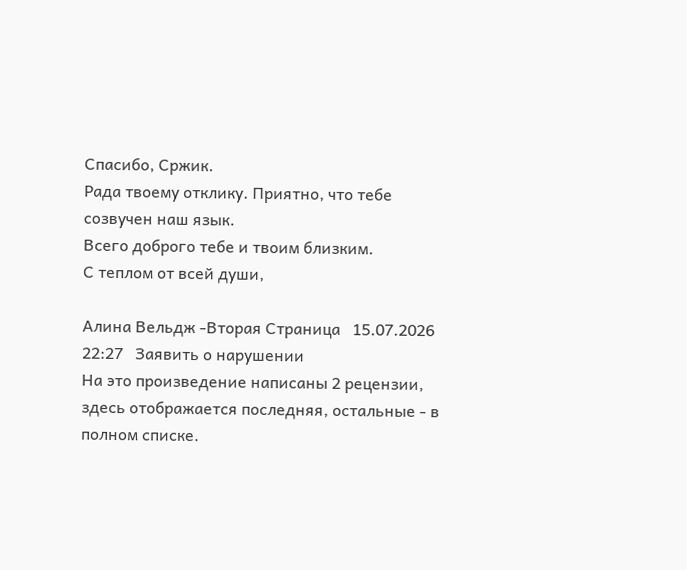Спасибо, Сржик.
Рада твоему отклику. Приятно, что тебе созвучен наш язык.
Всего доброго тебе и твоим близким.
С теплом от всей души,

Алина Вельдж -Вторая Страница   15.07.2026 22:27   Заявить о нарушении
На это произведение написаны 2 рецензии, здесь отображается последняя, остальные - в полном списке.